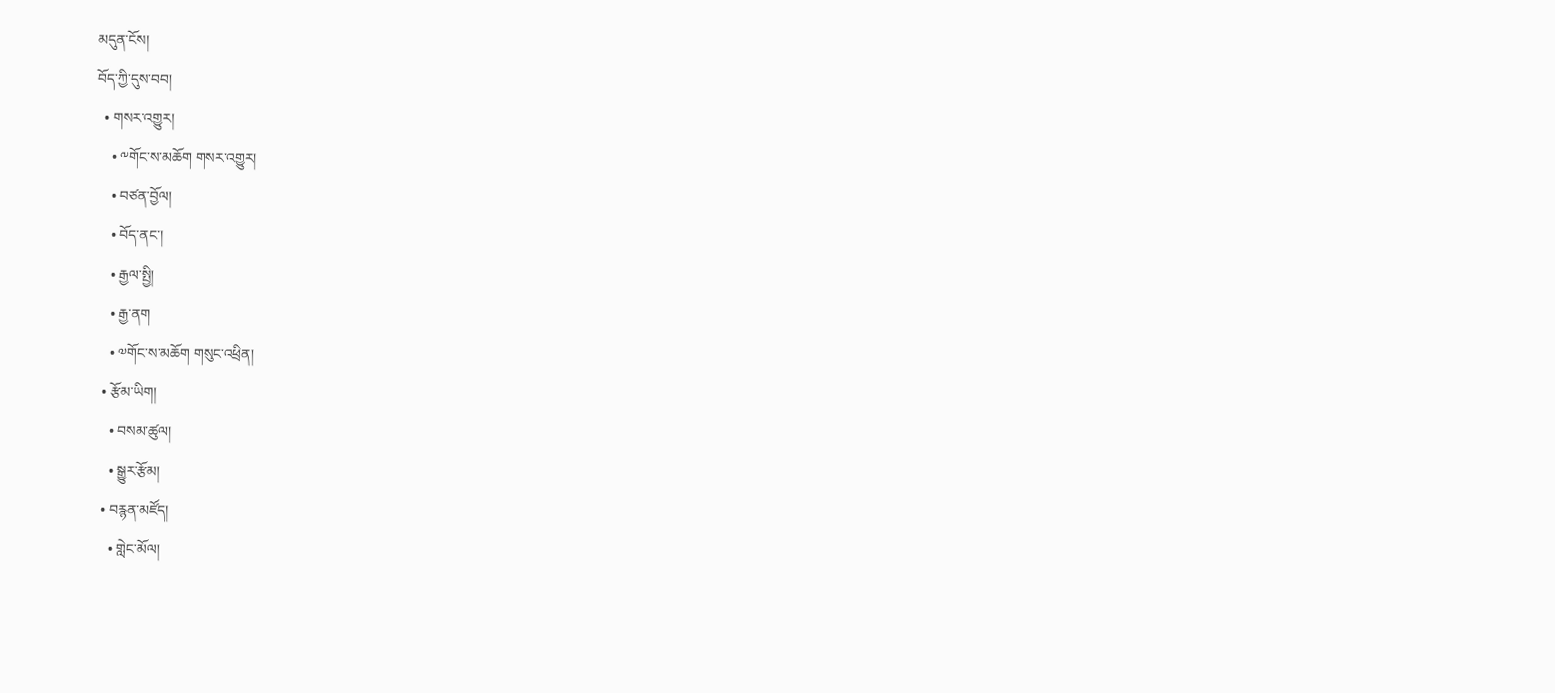མདུན་ངོས།
བོད་ཀྱི་དུས་བབ།
  • གསར་འགྱུར།
    • ༸གོང་ས་མཆོག གསར་འགྱུར།
    • བཙན་བྱོལ།
    • བོད་ནང་།
    • རྒྱལ་སྤྱི།
    • རྒྱ་ནག
    • ༧གོང་ས་མཆོག གསུང་འཕྲིན།
  • རྩོམ་ཡིག།
    • བསམ་ཚུལ།
    • སྒྱུར་རྩོམ།
  • བརྙན་མཛོད།
    • གླེང་མོལ།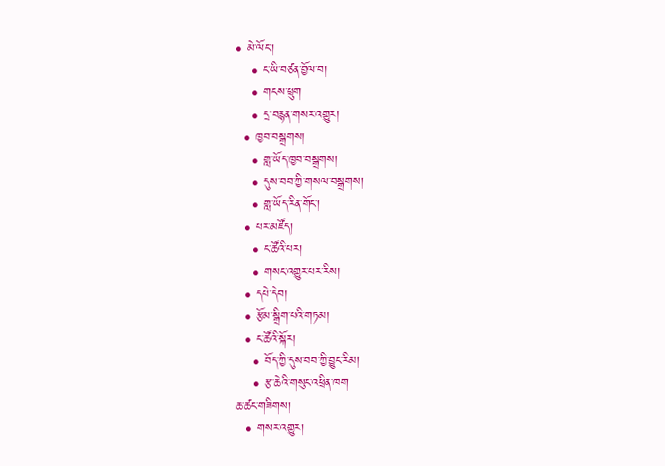• མེ་ལོང་།
    • ང་ཡི་བཙན་བྱོལ་བ།
    • གངས་ཕྲུག
    • དྲ་བརྙན་གསར་འགྱུར།
  • ཁྱབ་བསྒྲགས།
    • གླ་ཡོད་ཁྱབ་བསྒྲགས།
    • དུས་བབ་ཀྱི་གསལ་བསྒྲགས།
    • གླ་ཡོད་རིན་གོང་།
  • པར་མཛོད།
    • ང་ཚོའི་པར།
    • གསང་འགྱུར་པར་རིས།
  • དཔེ་དེབ།
  • རྩོམ་སྒྲིག་པའི་གཏམ།
  • ང་ཚོའི་སྐོར།
    • བོད་ཀྱི་དུས་བབ་ཀྱི་བྱུང་རིམ།
    • རྩ་ཆེའི་གསུང་འཕྲིན་ཁག
ཆ་ཚང་གཟིགས།
  • གསར་འགྱུར།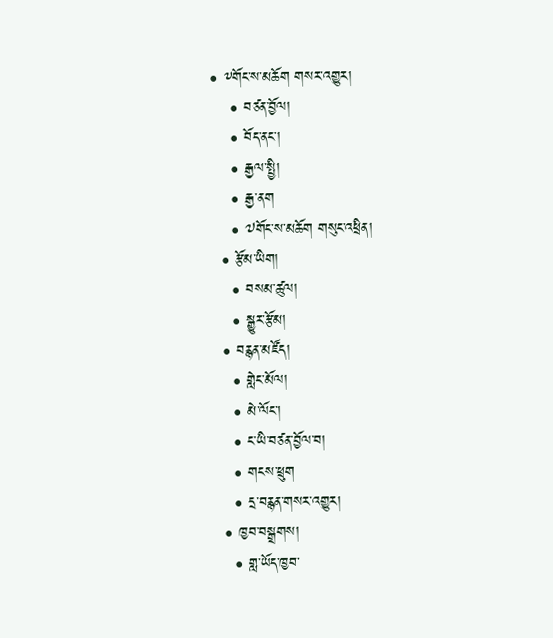• ༸གོང་ས་མཆོག གསར་འགྱུར།
    • བཙན་བྱོལ།
    • བོད་ནང་།
    • རྒྱལ་སྤྱི།
    • རྒྱ་ནག
    • ༧གོང་ས་མཆོག གསུང་འཕྲིན།
  • རྩོམ་ཡིག།
    • བསམ་ཚུལ།
    • སྒྱུར་རྩོམ།
  • བརྙན་མཛོད།
    • གླེང་མོལ།
    • མེ་ལོང་།
    • ང་ཡི་བཙན་བྱོལ་བ།
    • གངས་ཕྲུག
    • དྲ་བརྙན་གསར་འགྱུར།
  • ཁྱབ་བསྒྲགས།
    • གླ་ཡོད་ཁྱབ་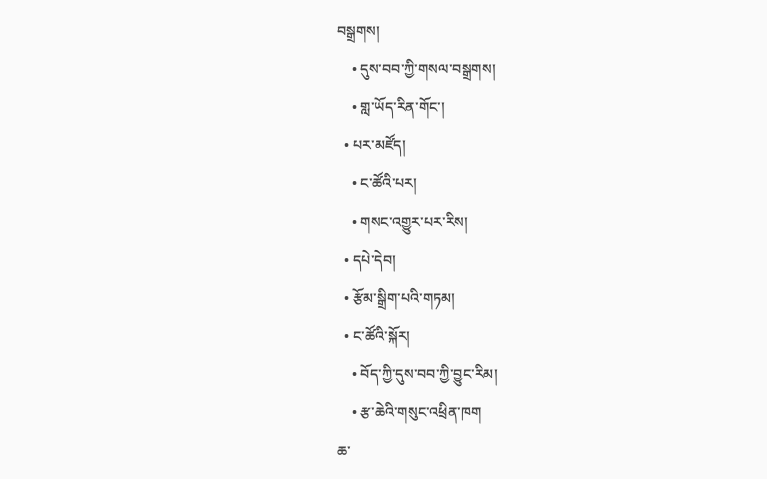བསྒྲགས།
    • དུས་བབ་ཀྱི་གསལ་བསྒྲགས།
    • གླ་ཡོད་རིན་གོང་།
  • པར་མཛོད།
    • ང་ཚོའི་པར།
    • གསང་འགྱུར་པར་རིས།
  • དཔེ་དེབ།
  • རྩོམ་སྒྲིག་པའི་གཏམ།
  • ང་ཚོའི་སྐོར།
    • བོད་ཀྱི་དུས་བབ་ཀྱི་བྱུང་རིམ།
    • རྩ་ཆེའི་གསུང་འཕྲིན་ཁག
ཆ་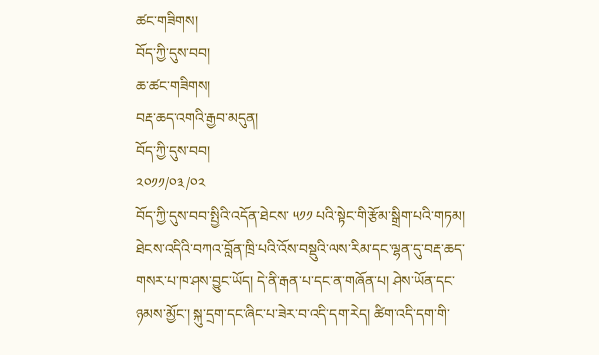ཚང་གཟིགས།
བོད་ཀྱི་དུས་བབ།
ཆ་ཚང་གཟིགས།
བརྡ་ཆད་འགའི་རྒྱབ་མདུན།
བོད་ཀྱི་དུས་བབ།
༢༠༡༡/༠༣/༠༢
བོད་ཀྱི་དུས་བབ་སྤྱིའི་འདོན་ཐེངས་ ༥༡༡ པའི་སྟེང་གི་རྩོམ་སྒྲིག་པའི་གཏམ།
ཐེངས་འདིའི་བཀའ་བློན་ཁྲི་པའི་འོས་བསྡུའི་ལས་རིམ་དང་ལྷན་དུ་བརྡ་ཆད་གསར་པ་ཁ་ཤས་བྱུང་ཡོད། དེ་ནི་རྒན་པ་དང་ན་གཞོན་པ། ཤེས་ཡོན་དང་ཉམས་མྱོང་། སྐུ་དྲག་དང་ཞིང་པ་ཟེར་བ་འདི་དག་རེད། ཚིག་འདི་དག་གི་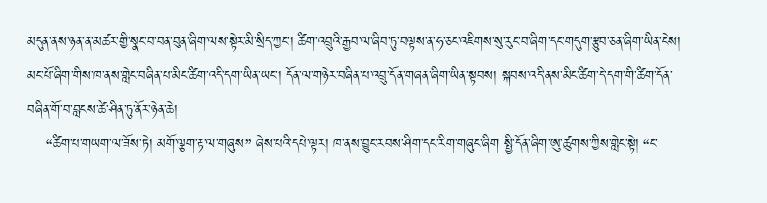མདུན་ནས་ཉན་ན་མཚར་གྱི་སྣང་བ་བན་བུན་ཞིག་ལས་སྟེར་མི་སྲིད་ཀྱང་། ཚིག་འབྲུའི་རྒྱབ་ལ་ཞིབ་ཏུ་བལྟས་ན་ཧ་ཅང་འཇིགས་སུ་རུང་བ་ཞིག་དང་གདུག་རྩུབ་ཅན་ཞིག་ཡིན་ངེས། མང་པོ་ཞིག་གིས་ཁ་ནས་གླེང་བཞིན་པ་མིང་ཚིག་འདི་དག་ཡིན་ཡང་། དོན་ལ་གཉེར་བཞིན་པ་འབྲུ་དོན་གཞན་ཞིག་ཡིན་སྟབས། སྐབས་འདི་ནས་མིང་ཚིག་དེ་དག་གི་ཚིག་དོན་བཞིན་གོ་བ་བླངས་ཚེ་ཤིན་ཏུ་ནོར་ཉེན་ཆེ།
    “ཚིག་པ་གཡག་ལ་ཟོས་ཏེ། མགོ་ལྕག་རྟ་ལ་གཞུས” ཞེས་པའི་དཔེ་ལྟར། ཁ་ནས་བྱུང་རབས་ཤིག་དང་རིག་གཞུང་ཞིག སྤྱི་དོན་ཞིག་ཨུ་ཚུགས་ཀྱིས་གླེང་སྟེ། “ང་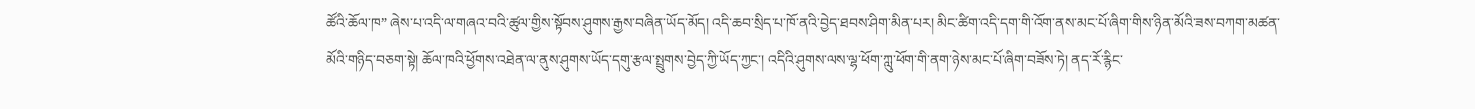ཚོའི་ཆོལ་ཁ” ཞེས་པ་འདི་ལ་གཞའ་བའི་ཚུལ་གྱིས་སྟོབས་ཤུགས་རྒྱས་བཞིན་ཡོད་མོད། འདི་ཆབ་སྲིད་པ་ཁོ་ནའི་བྱེད་ཐབས་ཤིག་མིན་པར། མིང་ཚིག་འདི་དག་གི་འོག་ནས་མང་པོ་ཞིག་གིས་ཉིན་མོའི་ཟས་བཀག་མཚན་མོའི་གཉིད་བཅག་སྟེ། ཆོལ་ཁའི་ཕྱོགས་འཐེན་ལ་ནུས་ཤུགས་ཡོད་དགུ་རྩལ་སྤྲུགས་བྱེད་ཀྱི་ཡོད་ཀྱང་། འདིའི་ཤུགས་ལས་ལྷ་ཕོག་ཀླུ་ཕོག་གི་ནག་ཉེས་མང་པོ་ཞིག་བཟོས་ཏེ། ནད་རོ་རྙིང་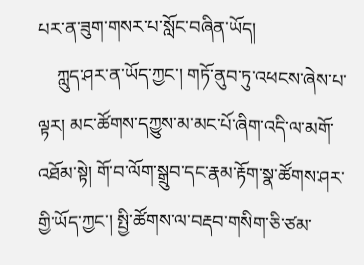པར་ན་ཟུག་གསར་པ་སློང་བཞིན་ཡོད།
    ཀླུད་ཤར་ན་ཡོད་ཀྱང་། གཏོ་ནུབ་ཏུ་འཕངས་ཞེས་པ་ལྟར། མང་ཚོགས་དཀྱུས་མ་མང་པོ་ཞིག་འདི་ལ་མགོ་འཐོམ་སྟེ། གོ་བ་ལོག་སྒྲུབ་དང་རྣམ་རྟོག་སྣ་ཚོགས་ཤར་གྱི་ཡོད་ཀྱང་། སྤྱི་ཚོགས་ལ་བརྡབ་གསིག་ཅི་ཙམ་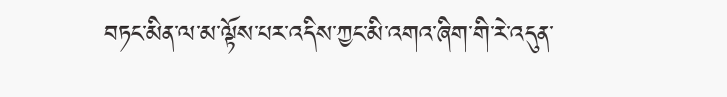བཏང་མིན་ལ་མ་ལྟོས་པར་འདིས་ཀྱང་མི་འགའ་ཞིག་གི་རེ་འདུན་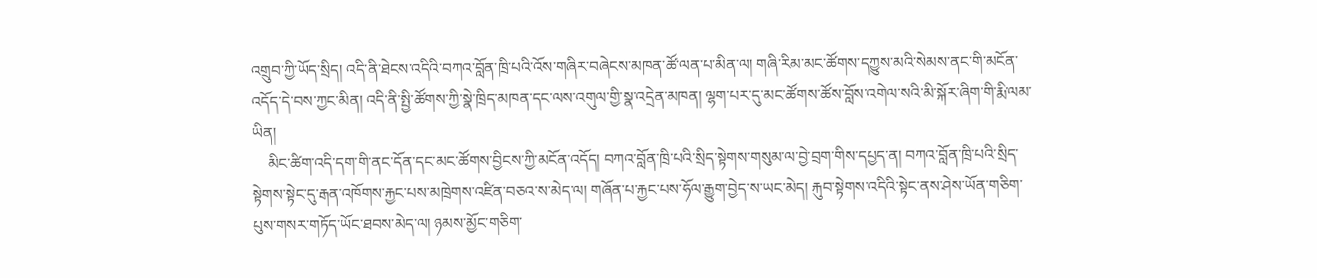འགྲུབ་ཀྱི་ཡོད་སྲིད། འདི་ནི་ཐེངས་འདིའི་བཀའ་བློན་ཁྲི་པའི་འོས་གཞིར་བཞེངས་མཁན་ཚོ་ལན་པ་མིན་ལ། གཞི་རིམ་མང་ཚོགས་དཀྱུས་མའི་སེམས་ནང་གི་མངོན་འདོད་དེ་བས་ཀྱང་མིན། འདི་ནི་སྤྱི་ཚོགས་ཀྱི་སྣེ་ཁྲིད་མཁན་དང་ལས་འགུལ་གྱི་སྣ་འདྲེན་མཁན། ལྷག་པར་དུ་མང་ཚོགས་ཚོས་བློས་འགེལ་སའི་མི་སྐོར་ཞིག་གི་རྨི་ལམ་ཡིན།
    མིང་ཚིག་འདི་དག་གི་ནང་དོན་དང་མང་ཚོགས་བྱིངས་ཀྱི་མངོན་འདོད། བཀའ་བློན་ཁྲི་པའི་སྲིད་སྟེགས་གསུམ་ལ་བྱེ་བྲག་གིས་དཔྱད་ན། བཀའ་བློན་ཁྲི་པའི་སྲིད་སྟེགས་སྟེང་དུ་རྒན་འཁོགས་རྐྱང་པས་མཁྲེགས་འཛིན་བཅའ་ས་མེད་ལ། གཞོན་པ་རྐྱང་པས་ཧོལ་རྒྱུག་བྱེད་ས་ཡང་མེད། རྐུབ་སྟེགས་འདིའི་སྟེང་ནས་ཤེས་ཡོན་གཅིག་པུས་གསར་གཏོད་ཡོང་ཐབས་མེད་ལ། ཉམས་མྱོང་གཅིག་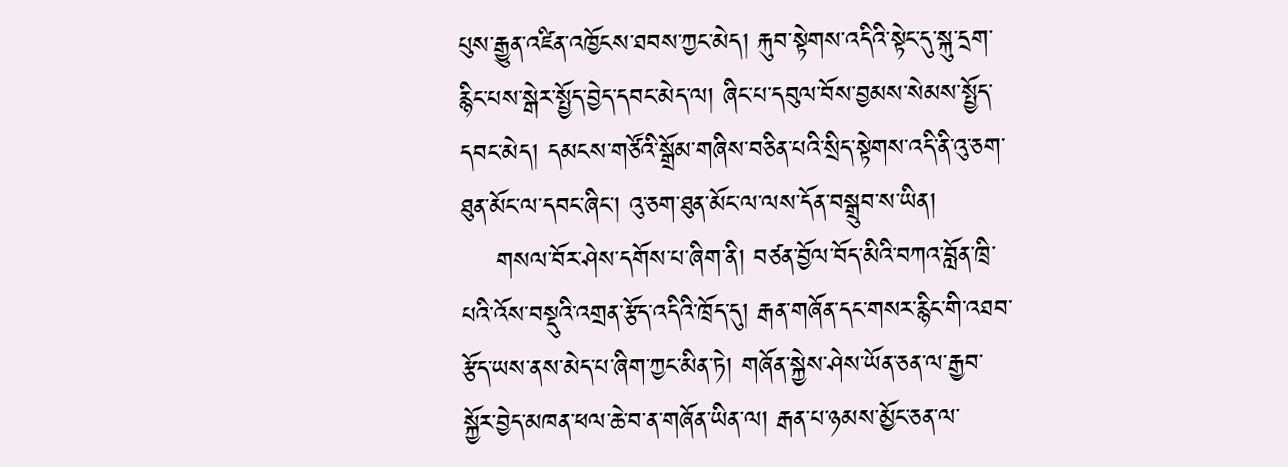པུས་རྒྱུན་འཛིན་འཁྱོངས་ཐབས་ཀྱང་མེད། རྐུབ་སྟེགས་འདིའི་སྟེང་དུ་སྐུ་དྲག་རྙིང་པས་སྒེར་སྤྱོད་བྱེད་དབང་མེད་ལ། ཞིང་པ་དབུལ་བོས་བྱམས་སེམས་སྤྱོད་དབང་མེད། དམངས་གཙོའི་སྒྲོམ་གཞིས་བཅིན་པའི་སྲིད་སྟེགས་འདི་ནི་འུ་ཅག་ཐུན་མོང་ལ་དབང་ཞིང་། འུ་ཅག་ཐུན་མོང་ལ་ལས་དོན་བསྒྲུབ་ས་ཡིན།
    གསལ་བོར་ཤེས་དགོས་པ་ཞིག་ནི། བཙན་བྱོལ་བོད་མིའི་བཀའ་བློན་ཁྲི་པའི་འོས་བསྡུའི་འགྲན་རྩོད་འདིའི་ཁྲོད་དུ། རྒན་གཞོན་དང་གསར་རྙིང་གི་འཐབ་རྩོད་ཡས་ནས་མེད་པ་ཞིག་ཀྱང་མིན་ཏེ། གཞོན་སྐྱེས་ཤེས་ཡོན་ཅན་ལ་རྒྱབ་སྐྱོར་བྱེད་མཁན་ཕལ་ཆེ་བ་ན་གཞོན་ཡིན་ལ། རྒན་པ་ཉམས་མྱོང་ཅན་ལ་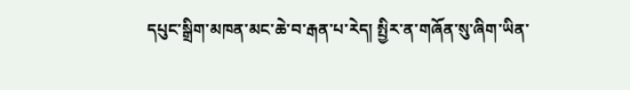དཔུང་སྒྲིག་མཁན་མང་ཆེ་བ་རྒན་པ་རེད། སྤྱིར་ན་གཞོན་སུ་ཞིག་ཡིན་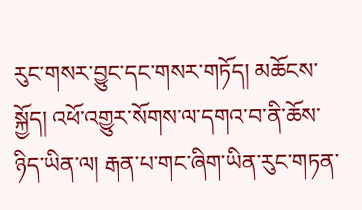རུང་གསར་བྱུང་དང་གསར་གཏོད། མཆོངས་སྐྱོད། འཕོ་འགྱུར་སོགས་ལ་དགའ་བ་ནི་ཆོས་ཉིད་ཡིན་ལ། རྒན་པ་གང་ཞིག་ཡིན་རུང་གཏན་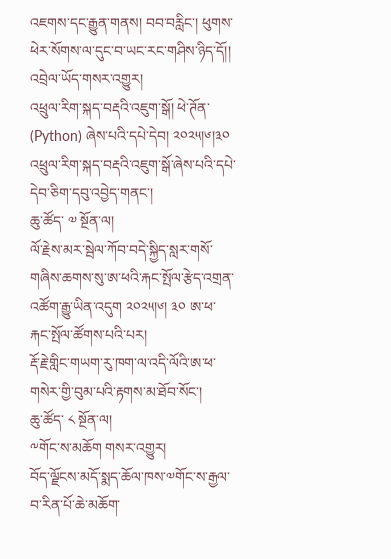འཇགས་དང་རྒྱུན་གནས། བབ་བརླིང་། ཕུགས་ཕེར་སོགས་ལ་དུང་བ་ཡང་རང་གཤིས་ཉིད་དོ།།
འབྲེལ་ཡོད་གསར་འགྱུར།
འཕྲུལ་རིག་སྐད་བརྡའི་འཇུག་སྒོ། ཕེ་ཊོན་ (Python) ཞེས་པའི་དཔེ་དེབ། ༢༠༢༥།༦།༣༠
འཕྲུལ་རིག་སྐད་བརྡའི་འཇུག་སྒོ་ཞེས་པའི་དཔེ་དེབ་ཅིག་དབུ་འབྱེད་གནང་།
ཆུ་ཚོད་ ༧ སྔོན་ལ།
ལོ་རྗེས་མར་སྦེལ་ཀོབ་བདེ་སྐྱིད་སླར་གསོ་གཞིས་ཆགས་སུ་ཨ་ཕའི་རྐང་སྤོལ་རྩེད་འགྲན་འཚོག་རྒྱུ་ཡིན་འདུག ༢༠༢༥།༦། ༣༠ ཨ་ཕ་རྐང་སྤོལ་ཚོགས་པའི་པར།
རྡོ་རྗེ་གླིང་གཡག་རུ་ཁག་ལ་འདི་ལོའི་ཨ་ཕ་གསེར་གྱི་བུམ་པའི་རྟགས་མ་ཐོབ་སོང་།
ཆུ་ཚོད་ ༨ སྔོན་ལ།
༸གོང་ས་མཆོག གསར་འགྱུར།
བོད་ལྗོངས་མདོ་སྨད་ཆོལ་ཁས་༧གོང་ས་རྒྱལ་བ་རིན་པོ་ཆེ་མཆོག་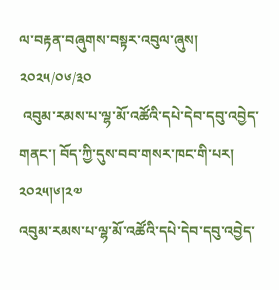ལ་བརྟན་བཞུགས་བསྟར་འབུལ་ཞུས།
༢༠༢༥/༠༦/༣༠
 འབུམ་རམས་པ་ལྷ་མོ་འཚོའི་དཔེ་དེབ་དབུ་འབྱེད་གནང་། བོད་ཀྱི་དུས་བབ་གསར་ཁང་གི་པར། ༢༠༢༥།༦།༢༧
འབུམ་རམས་པ་ལྷ་མོ་འཚོའི་དཔེ་དེབ་དབུ་འབྱེད་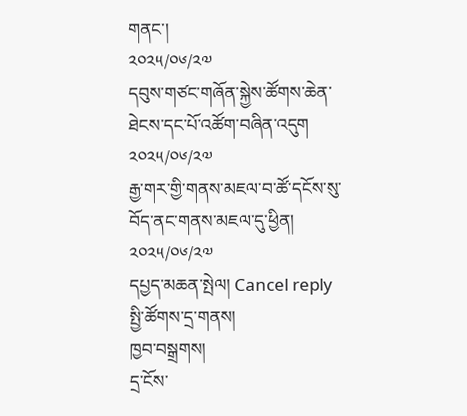གནང་།
༢༠༢༥/༠༦/༢༧
དབུས་གཙང་གཞོན་སྐྱེས་ཚོགས་ཆེན་ཐེངས་དང་པོ་འཚོག་བཞིན་འདུག
༢༠༢༥/༠༦/༢༧
རྒྱ་གར་གྱི་གནས་མཇལ་བ་ཚོ་དངོས་སུ་བོད་ནང་གནས་མཇལ་དུ་ཕྱིན།
༢༠༢༥/༠༦/༢༧
དཔྱད་མཆན་སྤེལ། Cancel reply
སྤྱི་ཚོགས་དྲ་གནས།
ཁྱབ་བསྒྲགས།
དྲ་ངོས་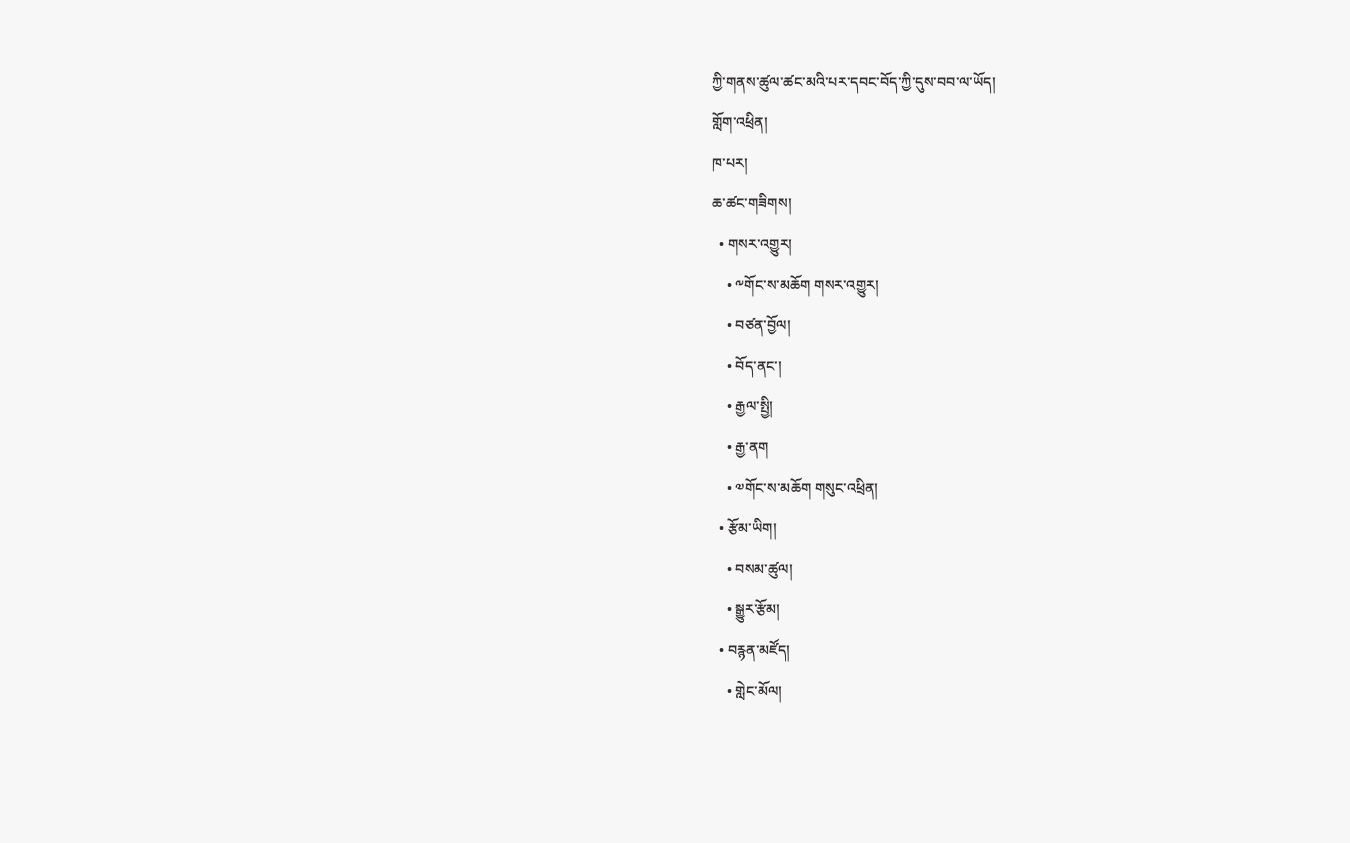ཀྱི་གནས་ཚུལ་ཚང་མའི་པར་དབང་བོད་ཀྱི་དུས་བབ་ལ་ཡོད།
གློག་འཕྲིན།
ཁ་པར།
ཆ་ཚང་གཟིགས།
  • གསར་འགྱུར།
    • ༸གོང་ས་མཆོག གསར་འགྱུར།
    • བཙན་བྱོལ།
    • བོད་ནང་།
    • རྒྱལ་སྤྱི།
    • རྒྱ་ནག
    • ༧གོང་ས་མཆོག གསུང་འཕྲིན།
  • རྩོམ་ཡིག།
    • བསམ་ཚུལ།
    • སྒྱུར་རྩོམ།
  • བརྙན་མཛོད།
    • གླེང་མོལ།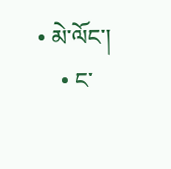• མེ་ལོང་།
    • ང་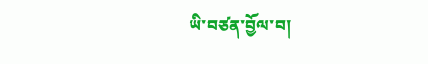ཡི་བཙན་བྱོལ་བ།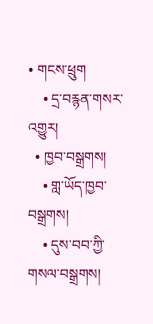• གངས་ཕྲུག
    • དྲ་བརྙན་གསར་འགྱུར།
  • ཁྱབ་བསྒྲགས།
    • གླ་ཡོད་ཁྱབ་བསྒྲགས།
    • དུས་བབ་ཀྱི་གསལ་བསྒྲགས།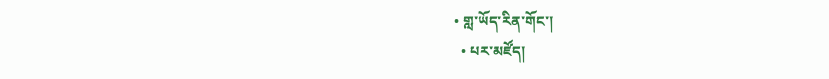• གླ་ཡོད་རིན་གོང་།
  • པར་མཛོད།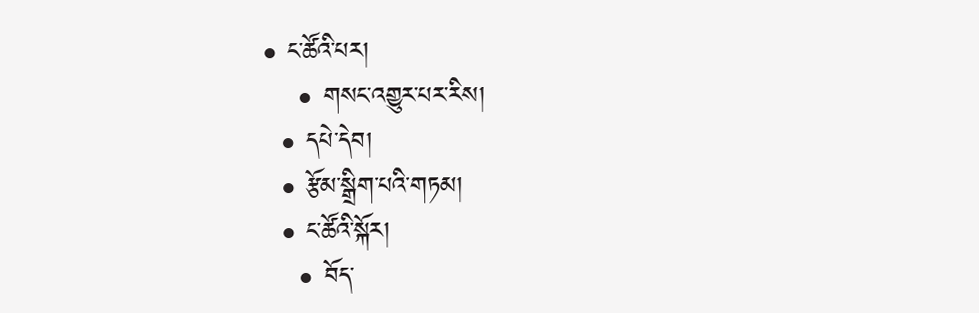• ང་ཚོའི་པར།
    • གསང་འགྱུར་པར་རིས།
  • དཔེ་དེབ།
  • རྩོམ་སྒྲིག་པའི་གཏམ།
  • ང་ཚོའི་སྐོར།
    • བོད་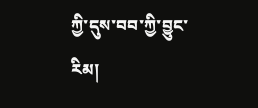ཀྱི་དུས་བབ་ཀྱི་བྱུང་རིམ།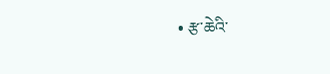• རྩ་ཆེའི་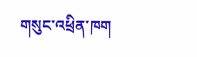གསུང་འཕྲིན་ཁག